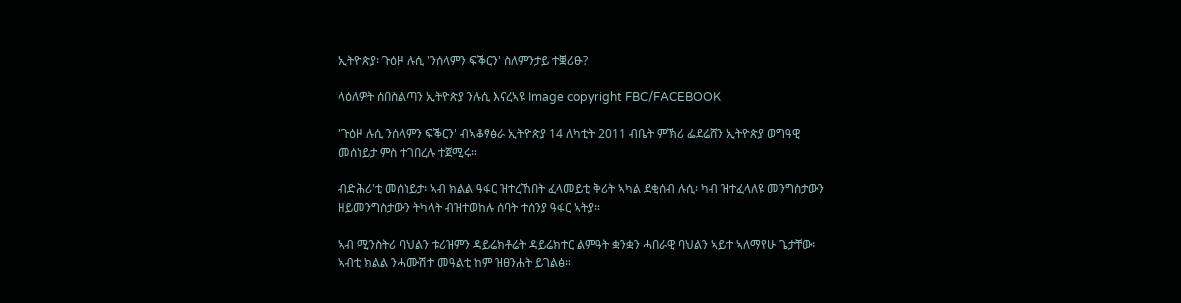ኢትዮጵያ፡ ጉዕዞ ሉሲ 'ንሰላምን ፍቕርን' ስለምንታይ ተቛሪፁ?

ላዕለዎት ሰበስልጣን ኢትዮጵያ ንሉሲ እናረኣዩ Image copyright FBC/FACEBOOK

'ጉዕዞ ሉሲ ንሰላምን ፍቕርን' ብኣቆፃፅራ ኢትዮጵያ 14 ለካቲት 2011 ብቤት ምኽሪ ፌደሬሸን ኢትዮጵያ ወግዓዊ መሰነይታ ምስ ተገበረሉ ተጀሚሩ።

ብድሕሪ'ቲ መሰነይታ፡ ኣብ ክልል ዓፋር ዝተረኸበት ፈላመይቲ ቅሪት ኣካል ደቂሰብ ሉሲ፡ ካብ ዝተፈላለዩ መንግስታውን ዘይመንግስታውን ትካላት ብዝተወከሉ ሰባት ተሰንያ ዓፋር ኣትያ።

ኣብ ሚንስትሪ ባህልን ቱሪዝምን ዳይሬክቶሬት ዳይሬክተር ልምዓት ቋንቋን ሓበራዊ ባህልን ኣይተ ኣለማየሁ ጌታቸው፡ ኣብቲ ክልል ንሓሙሽተ መዓልቲ ከም ዝፀንሐት ይገልፅ።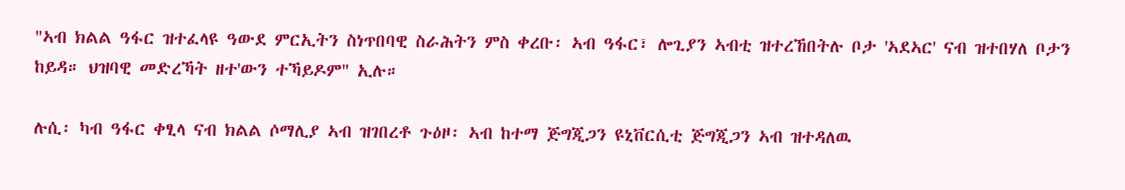"ኣብ ክልል ዓፋር ዝተፈላዩ ዓውደ ምርኢትን ስነጥበባዊ ስራሕትን ምስ ቀረቡ፡ ኣብ ዓፋር፣ ሎጊያን ኣብቲ ዝተረኸበትሉ ቦታ 'ኣደኣር' ናብ ዝተበሃለ ቦታን ከይዳ። ህዝባዊ መድረኻት ዘተ'ውን ተኻይዶም" ኢሉ።

ሉሲ፡ ካብ ዓፋር ቀፂላ ናብ ክልል ሶማሊያ ኣብ ዝገበረቶ ጉዕዞ፡ ኣብ ከተማ ጅግጂጋን ዩኒቨርሲቲ ጅግጂጋን ኣብ ዝተዳለዉ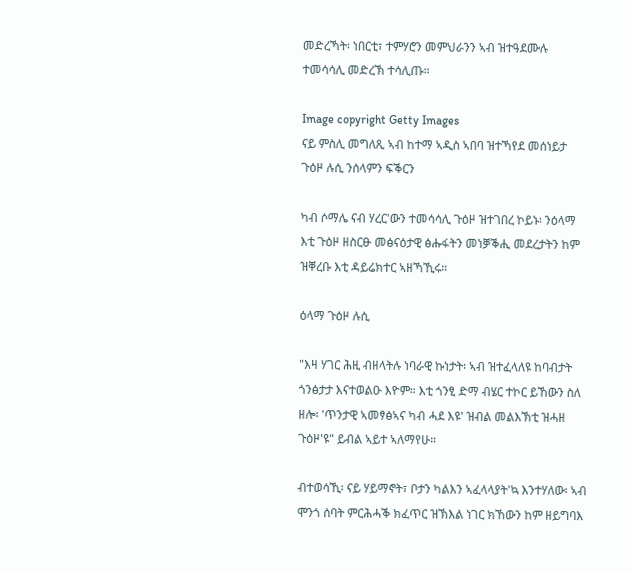መድረኻት፡ ነበርቲ፣ ተምሃሮን መምህራንን ኣብ ዝተዓደሙሉ ተመሳሳሊ መድረኽ ተሳሊጡ።

Image copyright Getty Images
ናይ ምስሊ መግለጺ ኣብ ከተማ ኣዲስ ኣበባ ዝተኻየደ መሰነይታ ጉዕዞ ሉሲ ንሰላምን ፍቕርን

ካብ ሶማሌ ናብ ሃረር'ውን ተመሳሳሊ ጉዕዞ ዝተገበረ ኮይኑ፡ ንዕላማ እቲ ጉዕዞ ዘስርፁ መፅናዕታዊ ፅሑፋትን መነቓቕሒ መደረታትን ከም ዝቐረቡ እቲ ዳይሬክተር ኣዘኻኺሩ።

ዕላማ ጉዕዞ ሉሲ

"እዛ ሃገር ሕዚ ብዘላትሉ ነባራዊ ኩነታት፡ ኣብ ዝተፈላለዩ ከባብታት ጎንፅታታ እናተወልዑ እዮም። እቲ ጎንፂ ድማ ብሄር ተኮር ይኸውን ስለ ዘሎ፡ 'ጥንታዊ ኣመፃፅኣና ካብ ሓደ እዩ' ዝብል መልእኽቲ ዝሓዘ ጉዕዞ'ዩ" ይብል ኣይተ ኣለማየሁ።

ብተወሳኺ፡ ናይ ሃይማኖት፣ ቦታን ካልእን ኣፈላላያት'ኳ እንተሃለው፡ ኣብ ሞንጎ ሰባት ምርሕሓቕ ክፈጥር ዝኽእል ነገር ክኸውን ከም ዘይግባእ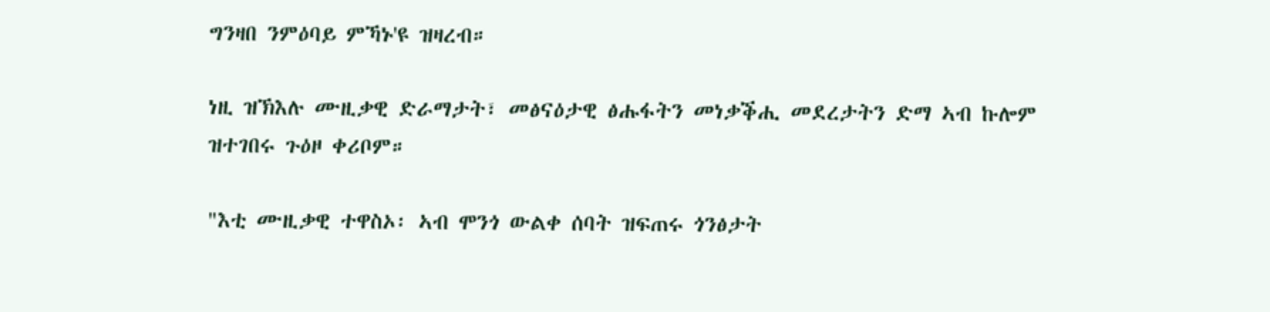ግንዛበ ንምዕባይ ምኻኑ'ዩ ዝዛረብ።

ነዚ ዝኽእሉ ሙዚቃዊ ድራማታት፣ መፅናዕታዊ ፅሑፋትን መነቃቕሒ መደረታትን ድማ ኣብ ኩሎም ዝተገበሩ ጉዕዞ ቀሪቦም።

"እቲ ሙዚቃዊ ተዋስኦ፡ ኣብ ሞንጎ ውልቀ ሰባት ዝፍጠሩ ጎንፅታት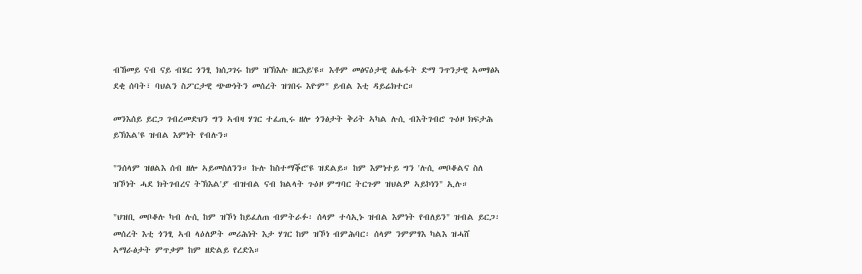ብኸመይ ናብ ናይ ብሄር ጎንፂ ክሰጋገሩ ከም ዝኽእሉ ዘርእይ'ዩ። እቶም መፅናዕታዊ ፅሑፋት ድማ ንጥንታዊ ኣመፃፅኣ ደቂ ሰባት፣ ባህልን ስፖርታዊ ጭውነትን መሰረት ዝገበሩ እዮም" ይብል እቲ ዳይሬክተር።

መንእሰይ ይርጋ ገብረመድህን ግን ኣብዛ ሃገር ተፈጢሩ ዘሎ ጎንፅታት ቅሪት ኣካል ሉሲ ብእትገብሮ ጉዕዞ ክፍታሕ ይኽእል'ዩ ዝብል እምነት የብሉን።

"ንሰላም ዝፀልእ ሰብ ዘሎ ኣይመስለንን። ኩሉ ከስተማቕሮ'ዩ ዝደልይ። ከም እምነተይ ግን 'ሉሲ መቦቆልና ስለ ዝኾነት ሓደ ክትገብረና ትኽእል'ያ' ብዝብል ናብ ክልላት ጉዕዞ ምግባር ትርጉም ዝህልዎ ኣይኮነን" ኢሉ።

"ህዝቢ መቦቆሉ ካብ ሉሲ ከም ዝኾነ ከይፈለጠ ብምትራፉ፡ ሰላም ተሳኢኑ ዝብል እምነት የብለይን" ዝብል ይርጋ፡ መሰረት እቲ ጎንፂ ኣብ ላዕለዎት መሪሕነት እታ ሃገር ከም ዝኾነ ብምሕባር፡ ሰላም ንምምፃእ ካልእ ዝሓሸ ኣማራፅታት ምጥቃም ከም ዘድልይ የረድእ።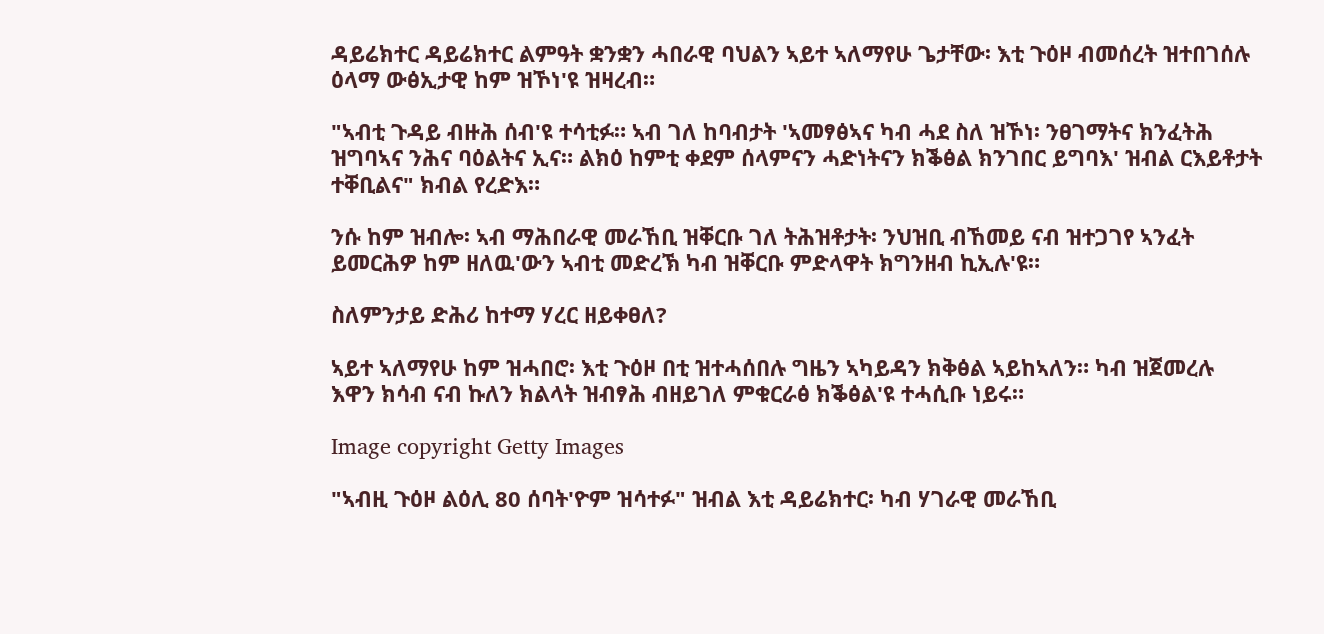ዳይሬክተር ዳይሬክተር ልምዓት ቋንቋን ሓበራዊ ባህልን ኣይተ ኣለማየሁ ጌታቸው፡ እቲ ጉዕዞ ብመሰረት ዝተበገሰሉ ዕላማ ውፅኢታዊ ከም ዝኾነ'ዩ ዝዛረብ።

"ኣብቲ ጉዳይ ብዙሕ ሰብ'ዩ ተሳቲፉ። ኣብ ገለ ከባብታት 'ኣመፃፅኣና ካብ ሓደ ስለ ዝኾነ፡ ንፀገማትና ክንፈትሕ ዝግባኣና ንሕና ባዕልትና ኢና። ልክዕ ከምቲ ቀደም ሰላምናን ሓድነትናን ክቕፅል ክንገበር ይግባእ' ዝብል ርእይቶታት ተቐቢልና" ክብል የረድእ።

ንሱ ከም ዝብሎ፡ ኣብ ማሕበራዊ መራኸቢ ዝቐርቡ ገለ ትሕዝቶታት፡ ንህዝቢ ብኸመይ ናብ ዝተጋገየ ኣንፈት ይመርሕዎ ከም ዘለዉ'ውን ኣብቲ መድረኽ ካብ ዝቐርቡ ምድላዋት ክግንዘብ ኪኢሉ'ዩ።

ስለምንታይ ድሕሪ ከተማ ሃረር ዘይቀፀለ?

ኣይተ ኣለማየሁ ከም ዝሓበሮ፡ እቲ ጉዕዞ በቲ ዝተሓሰበሉ ግዜን ኣካይዳን ክቅፅል ኣይከኣለን። ካብ ዝጀመረሉ እዋን ክሳብ ናብ ኩለን ክልላት ዝብፃሕ ብዘይገለ ምቁርራፅ ክቕፅል'ዩ ተሓሲቡ ነይሩ።

Image copyright Getty Images

"ኣብዚ ጉዕዞ ልዕሊ 80 ሰባት'ዮም ዝሳተፉ" ዝብል እቲ ዳይሬክተር፡ ካብ ሃገራዊ መራኸቢ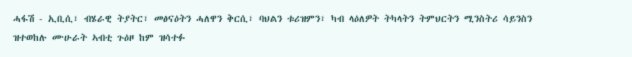ሓፋሽ - ኢቢሲ፣ ብሄራዊ ትያትር፣ መፅናዕትን ሓለዋን ቅርሲ፣ ባህልን ቱሪዝምን፣ ካብ ላዕለዎት ትካላትን ትምህርትን ሚንስትሪ ሳይንስን ዝተወከሉ ሙሁራት ኣብቲ ጉዕዞ ከም ዝሳተፉ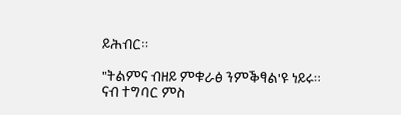ይሕብር።

"ትልምና ብዘይ ምቁራፅ ንምቕፃል'ዩ ነይሩ። ናብ ተግባር ምስ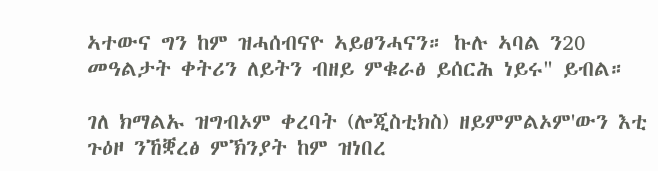ኣተውና ግን ከም ዝሓሰብናዮ ኣይፀንሓናን። ኩሉ ኣባል ን20 መዓልታት ቀትሪን ለይትን ብዘይ ምቁራፅ ይሰርሕ ነይሩ" ይብል።

ገለ ክማልኡ ዝግብኦም ቀረባት (ሎጂስቲክስ) ዘይምምልኦም'ውን እቲ ጉዕዞ ንኸቛረፅ ምኽንያት ከም ዝነበረ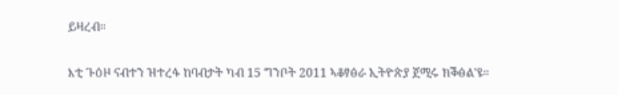ይዛረብ።

እቲ ጉዕዞ ናብተን ዝተረፋ ከባብታት ካብ 15 ግንቦት 2011 ኣቆፃፅራ ኢትዮጵያ ጀሚሩ ክቕፅል'ዩ።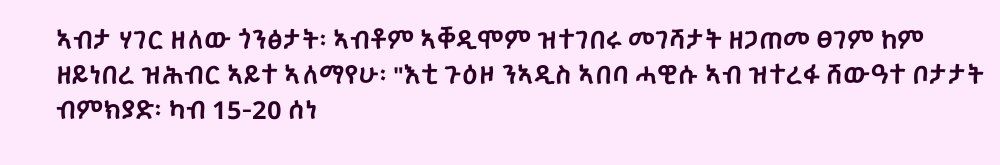ኣብታ ሃገር ዘለው ጎንፅታት፡ ኣብቶም ኣቐዲሞም ዝተገበሩ መገሻታት ዘጋጠመ ፀገም ከም ዘይነበረ ዝሕብር ኣይተ ኣለማየሁ፡ "እቲ ጉዕዞ ንኣዲስ ኣበባ ሓዊሱ ኣብ ዝተረፋ ሸውዓተ ቦታታት ብምክያድ፡ ካብ 15-20 ሰነ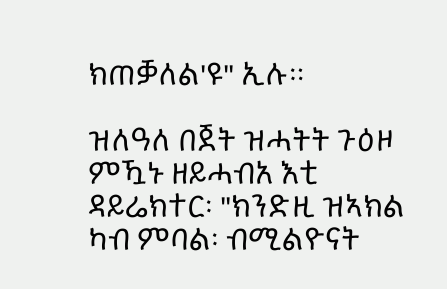ክጠቓለል'ዩ" ኢሉ።

ዝለዓለ በጀት ዝሓትት ጉዕዞ ምዃኑ ዘይሓብአ እቲ ዳይሬክተር፡ "ክንድዚ ዝኣክል ካብ ምባል፡ ብሚልዮናት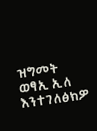ዝግመት ወፃኢ ኢለ እንተገለፅክዎ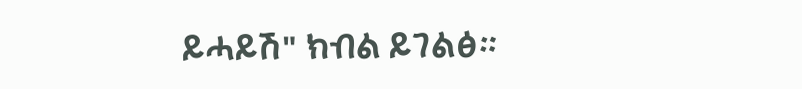ይሓይሽ" ክብል ይገልፅ።